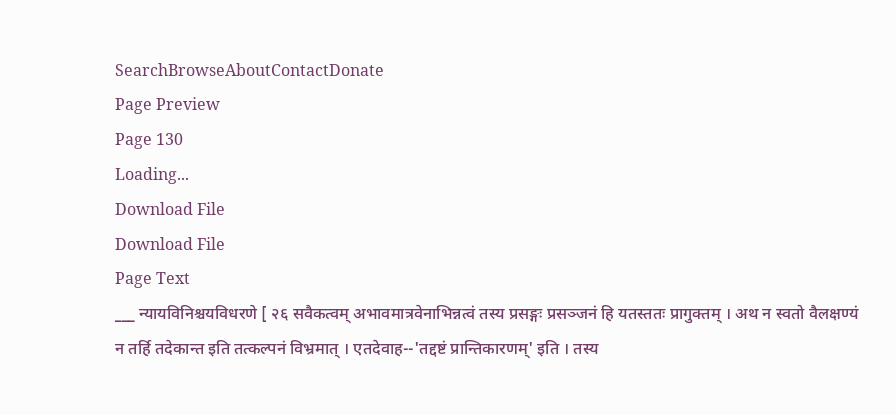SearchBrowseAboutContactDonate
Page Preview
Page 130
Loading...
Download File
Download File
Page Text
___ न्यायविनिश्चयविधरणे [ २६ सवैकत्वम् अभावमात्रवेनाभिन्नत्वं तस्य प्रसङ्गः प्रसञ्जनं हि यतस्ततः प्रागुक्तम् । अथ न स्वतो वैलक्षण्यं न तर्हि तदेकान्त इति तत्कल्पनं विभ्रमात् । एतदेवाह--'तद्दष्टं प्रान्तिकारणम्' इति । तस्य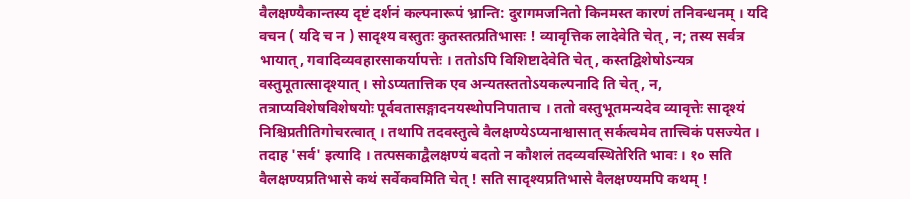वैलक्षण्यैकान्तस्य दृष्टं दर्शनं कल्पनारूपं भ्रान्ति: दुरागमजनितो किनमस्त कारणं तनिवन्धनम् । यदि वचन ( यदि च न ) सादृश्य वस्तुतः कुतस्तत्प्रतिभासः ! व्यावृत्तिक लादेवेति चेत्, न; तस्य सर्वत्र भायात्, गवादिव्यवहारसाकर्यापत्तेः । ततोऽपि विशिष्टादेवेति चेत्, कस्तद्विशेषोऽन्यत्र वस्तुमूतात्सादृश्यात् । सोऽप्यतात्तिक एव अन्यतस्ततोऽयकल्पनादि ति चेत्, न, तत्राप्यविशेषविशेषयोः पूर्ववतासङ्गादनयस्थोपनिपाताच । ततो वस्तुभूतमन्यदेव व्यावृत्तेः सादृश्यं निश्चिप्रतीतिगोचरत्वात् । तथापि तदवस्तुत्वे वैलक्षण्येऽप्यनाश्वासात् सर्कत्वमेव तात्त्विकं पसज्येत । तदाह 'सर्व' इत्यादि । तत्पसकाद्वैलक्षण्यं बदतो न कौशलं तदव्यवस्थितेरिति भावः । १० सति वैलक्षण्यप्रतिभासे कथं सर्वेकवमिति चेत् ! सति सादृश्यप्रतिभासे वैलक्षण्यमपि कथम् !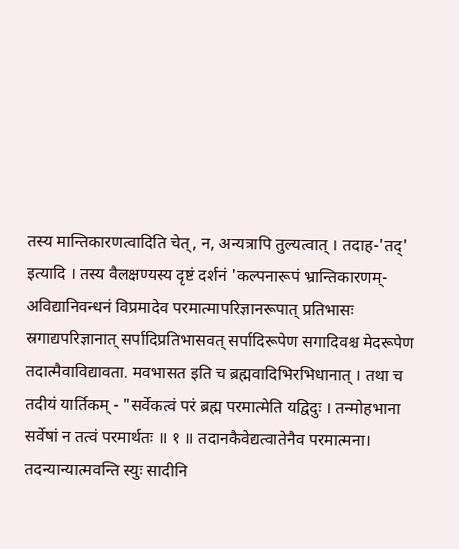तस्य मान्तिकारणत्वादिति चेत्, न, अन्यत्रापि तुल्यत्वात् । तदाह-'तद्' इत्यादि । तस्य वैलक्षण्यस्य दृष्टं दर्शनं 'कल्पनारूपं भ्रान्तिकारणम्-अविद्यानिवन्धनं विप्रमादेव परमात्मापरिज्ञानरूपात् प्रतिभासः स्रगाद्यपरिज्ञानात् सर्पादिप्रतिभासवत् सर्पादिरूपेण सगादिवश्च मेदरूपेण तदात्मैवाविद्यावता. मवभासत इति च ब्रह्मवादिभिरभिधानात् । तथा च तदीयं यार्तिकम् - "सर्वेकत्वं परं ब्रह्म परमात्मेति यद्विदुः । तन्मोहभाना सर्वेषां न तत्वं परमार्थतः ॥ १ ॥ तदानकैवेद्यत्वातेनैव परमात्मना। तदन्यान्यात्मवन्ति स्युः सादीनि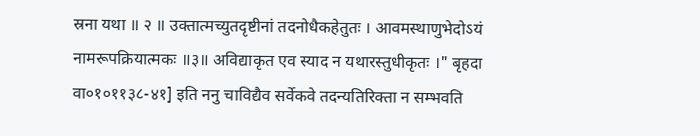स्रना यथा ॥ २ ॥ उक्तात्मच्युतदृष्टीनां तदनोधैकहेतुतः । आवमस्थाणुभेदोऽयं नामरूपक्रियात्मकः ॥३॥ अविद्याकृत एव स्याद न यथारस्तुधीकृतः ।" बृहदा वा०१०११३८-४१] इति ननु चाविद्यैव सर्वेकवे तदन्यतिरिक्ता न सम्भवति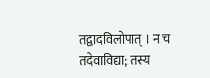तद्वादविलोपात् । न च तदेवाविद्या; तस्य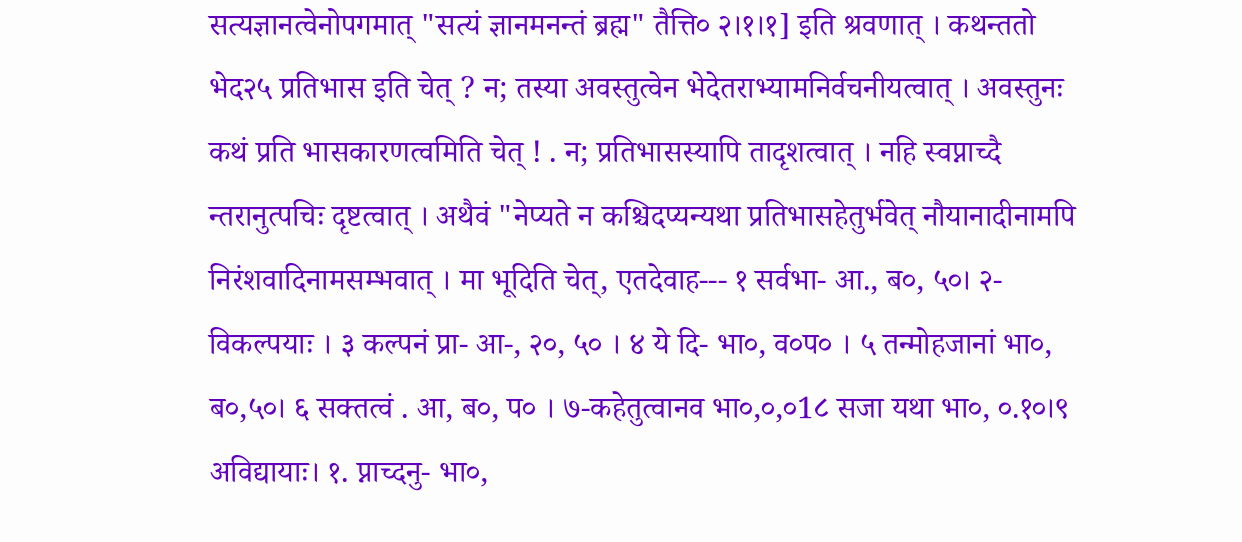सत्यज्ञानत्वेनोपगमात् "सत्यं ज्ञानमनन्तं ब्रह्म" तैत्ति० २।१।१] इति श्रवणात् । कथन्ततो भेद२५ प्रतिभास इति चेत् ? न; तस्या अवस्तुत्वेन भेदेतराभ्यामनिर्वचनीयत्वात् । अवस्तुनः कथं प्रति भासकारणत्वमिति चेत् ! . न; प्रतिभासस्यापि तादृशत्वात् । नहि स्वप्नाच्दै न्तरानुत्पचिः दृष्टत्वात् । अथैवं "नेप्यते न कश्चिदप्यन्यथा प्रतिभासहेतुर्भवेत् नौयानादीनामपि निरंशवादिनामसम्भवात् । मा भूदिति चेत्, एतदेवाह--- १ सर्वभा- आ., ब०, ५०। २-विकल्पयाः । ३ कल्पनं प्रा- आ-, २०, ५० । ४ ये दि- भा०, व०प० । ५ तन्मोहजानां भा०, ब०,५०। ६ सक्तत्वं . आ, ब०, प० । ७-कहेतुत्वानव भा०,०,०1८ सजा यथा भा०, ०.१०।९ अविद्यायाः। १. प्नाच्दनु- भा०,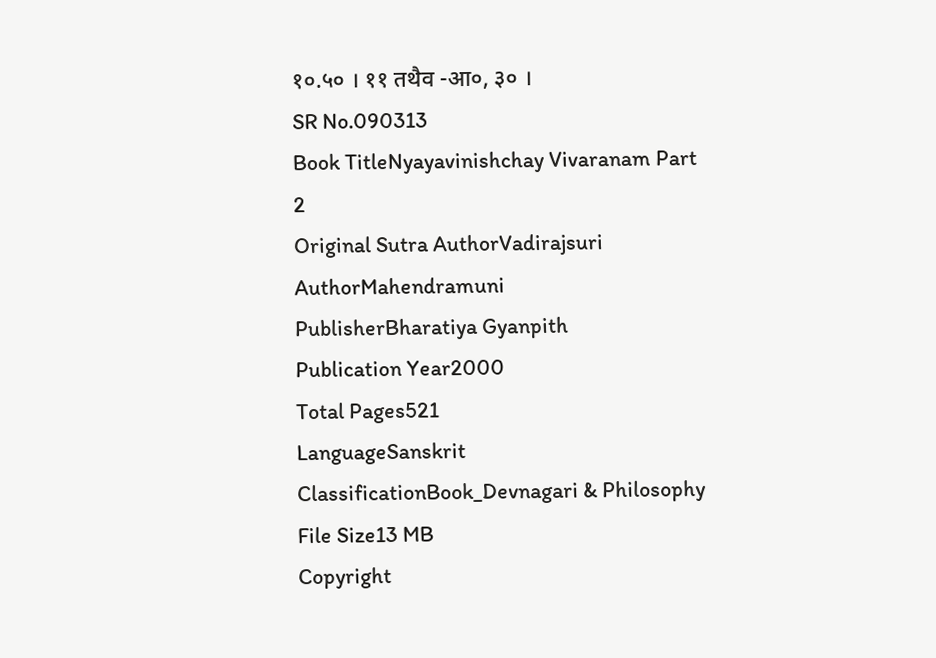१०.५० । ११ तथैव -आ०, ३० ।
SR No.090313
Book TitleNyayavinishchay Vivaranam Part 2
Original Sutra AuthorVadirajsuri
AuthorMahendramuni
PublisherBharatiya Gyanpith
Publication Year2000
Total Pages521
LanguageSanskrit
ClassificationBook_Devnagari & Philosophy
File Size13 MB
Copyright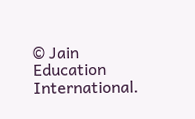© Jain Education International.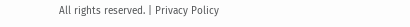All rights reserved. | Privacy Policy